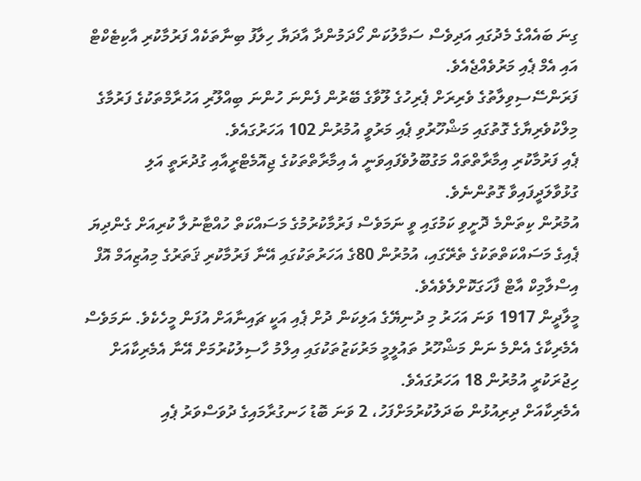ގިނަ ބައެއްގެ މެދުގައި އަދިވެސް ސަމާލުކަން ހޯދަމުންދާ އާދަޔާ ހިލާފު ބިނާތަކެއް ފަރުމާކުރި އާކިޓެކްޓް އައި އެމް ޕެއި މަރުވެއްޖެއެވެ.
ފަރަންސޭސިވިލާތުގެ ވެރިރަށް ޕެރިހުގެ ލޫވާގެ ބޭރުން ފެންނަ ހުންނަ ބިއްލޫރި އަހުރާމްތަކުގެ ފަރުމާގެ މިލްކުވެރިޔާގެ ގޮތުގައި މަޝްހޫރުވި ޕެއި މަރުވީ އުމުރުން 102 އަހަރުގައެވެ.
ޕެއި ފަރުމާކުރި އިމާރާތްތައް މަގުބޫލުވެފައިވަނީ އެ އިމާރާތްތަކުގެ ޖިއޮމެޓްރީއާއި ގުދުރަތީ އަލި ގުޅުވާލަދީފައިވާ ގޮތުންނެވެ.
އުމުރުން ކިތަންމެ ދޮށީވި ކަމުގައި ވީ ނަމަވެސް ފަރުމާކުރުމުގެ މަސައްކަތް ހުއްޓާނުލާ ކުރިއަށް ގެންދިޔަ ޕެއިގެ މަސައްކަތްތަކުގެ ތެރޭގައި، އުމުރުން 80ގެ އަހަރުތަކުގައި އޭނާ ފަރުމާކުރި ޤަތަރުގެ މިއުޒިއަމް އޮފް އިސްލާމިކް އާޓް ފާހަގަކޮށްލެވެއެވެ.
މީލާދީން 1917 ވަނަ އަހަރު މި ދުނިޔޭގެ އަލިކަން ދުށް ޕެއި އަކީ ޗައިނާއަށް އުފަން މީހެކެވެ. ނަމަވެސް އެމެރިކާގެ އެންމެ ނަން މަޝްހޫރު ތައުލީމީ މަރުކަޒުތަކުގައި އިލްމު ހާސިލުކުރުމަށް އޭނާ އެމެރިކާއަށް ހިޖުރަކުރީ އުމުރުން 18 އަހަރުގައެވެ.
އެމެރިކާއަށް ދިރިއުޅުން ބަދަލުކުރުމަށްފަހު، 2 ވަނަ ބޮޑު ހަނގުރާމައިގެ ދުވަސްވަރު ޕެއި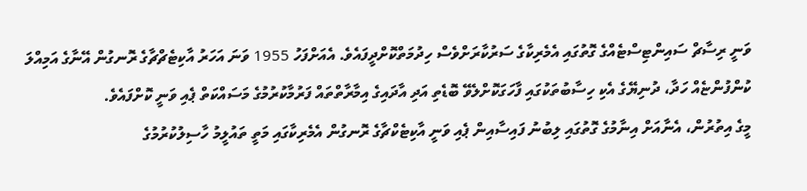ވަނީ ރިސާޗް ސައިންޓިސްޓެއްގެ ގޮތުގައި އެމެރިކާގެ ސަރުކާރަށްވެސް ހިދުމަތްކޮށްދީފައެވެ. އެއަށްފަހު 1955 ވަނަ އަހަރު އާކިޓެޗްޗާގެ ރޮނގުން އޭނާގެ އަމިއްލަ ކުންފުންޏެއް ހަދާ، ދުނިޔޭގެ އެކި ހިސާބުތަކުގައި ފާހަގަކޮށްލެވޭ ބޮޑެތި އަދި އާދައިގެ އިމާރާތްތައް ފަރުމާކުރުމުގެ މަސައްކަތް ޕެއި ވަނީ ކޮށްފައެވެ.
މީގެ އިތުރުން، އެނާއަށް އިނާމުގެ ގޮތުގައި ލިބުނު ފައިސާއިން ޕެއި ވަނީ އާކިޓެކްޗާގެ ރޮނގުން އެމެރިކާގައި މަތީ ތައުލީމު ހާސިލުކުރުމުގެ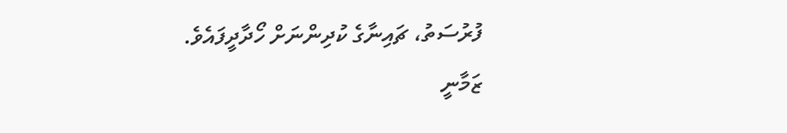ފުރުސަތު، ޗައިނާގެ ކުދިންނަށް ހޯދާދީފައެވެ.
ޒަމާނީ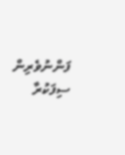ފަންނުވެރިން ސިފަކުރާ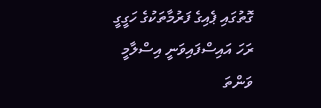ގޮތުގައި ޕެއިގެ ފަރުމާތަކުގެ ހަގީގީ ރަހަ އައިސްފައިވަނީ އިސްލާމީ ވަންތަ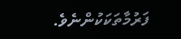ފަރުމާތަކަކުންނެވެ.